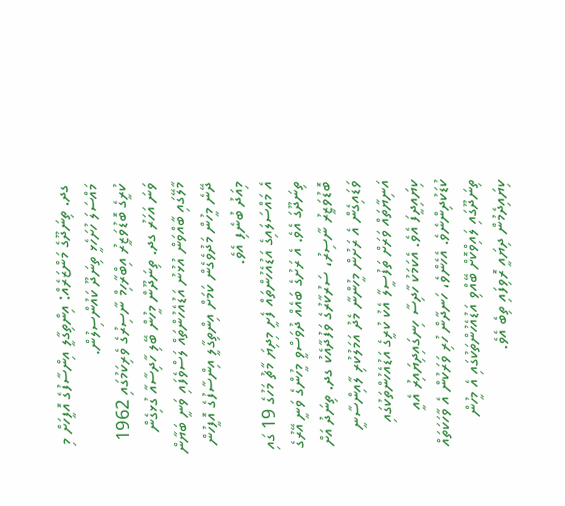ގދ. ތިނަދޫގެ މަންޒަރެއް: އިންތިގާލީ އިންސާފުގެ އޮފީހަށް މި މައްސަލަ ހުށަހެޅީ ތިނަދޫ ކައުންސިލުން.
ކުރީގެ ބޮޑުވަޒީރު އިބްރާހިމް ނާސިރުގެ ވެރިކަމުގައި 1962 ވަނަ އަހަރު ގދ. ތިނަދޫން މީހުން ބޭލި ހާދިސާއާ ގުޅިގެން މާލޭގައި ބާއްވަން އުޅުނު އަޑުއެހުންތައް ލަސްވެފައި ވަނީ ބަޔާން ދޭނެ މީހުން މަދުވެގެން ކަމަށް އިންތިގާލީ އިންސާފުގެ އޮފީހުން މިއަދު ބުނެފި އެވެ.
އެ މައްސަލައިގެ އަޑުއެހުންތައް ފެށީ މިދިޔަ މާޗު މަހުގެ 19 ގައި ތިނަދޫގަ އެވެ. އެ ރަށުގެ ބައެއް ދުވަސްވީ މީހުންގެ ވަނީ އޭރުގެ ބޮޑުވަޒީރު ނާސިރު، ސަރުކާރުގެ ވަފުދާއެކު ގދ. ތިނަދު އަށް ވަޑައިގެން އެ ރަށުން މީހުންނާ މެދު އަމަލުކުރި ލާއިންސާނީ އަނިޔާތައް ވަރަށް ތަފުސީލާ އެކު ކުރީގެ އަޑުއެހުންތަކުގައި ކިޔައިދީފަ އެވެ. އެކަމަކު ހާދިސާ ހިނގައިދިޔައިރު އެއީ ކުޑަކުދިންނެވެ. އެހެންވެ، ހަނދާން ހުރި ވަރަކުން އެ ވާހަކަތައް ތިނަދޫގައި ލައިވްކޮށް ބޭއްވި އަޑުއެހުންތަކުގައި އެ މީހުން ކިޔައިދެމުން ދިޔައީ ރޮވިފައި ތިބެ އެވެ.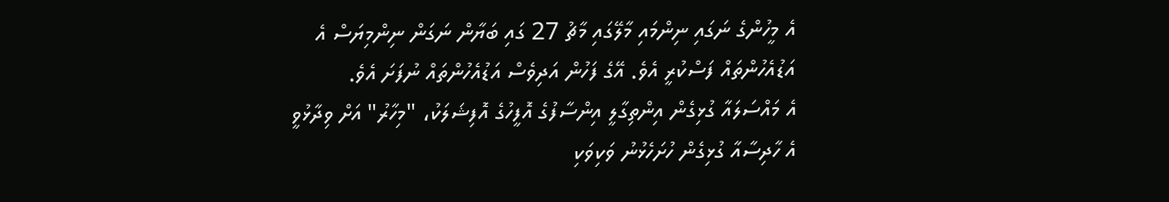އެ މީހުންގެ ނަގައި ނިންމައި މާލޭގައި މާޗު 27 ގައި ބަޔާން ނަގަން ނިންމިޔަސް އެ އަޑުއެހުންތައް ފަސްކުރީ އެވެ. އޭގެ ފަހުން އަދިވެސް އަޑުއެހުންތައް ނުފަށަ އެވެ.
އެ މައްސަލައާ ގުޅިގެން އިންތިގާލީ އިންސާފުގެ އޮފީހުގެ އޮފިޝަލަކު، "މިހާރު" އަށް ވިދާޅުވީ އެ ހާދިސާއާ ގުޅިގެން ހުށަހެޅުނު ވަކިވަކި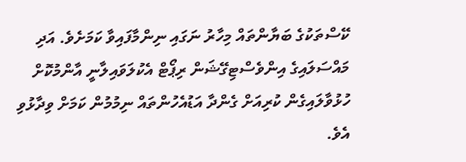ކޭސްތަކުގެ ބަޔާންތައް މިހާރު ނަގައި ނިންމާފައިވާ ކަމަށެވެ. އަދި މައްސަލައިގެ އިންވެސްޓިގޭޝަން ރިޕޯޓް އެކުލަވައިލާނީ އާންމުކޮށް ހުޅުވާލައިގެން ކުރިއަށް ގެންދާ އަޑުއެހުންތައް ނިމުމުން ކަމަށް ވިދާޅުވި އެވެ.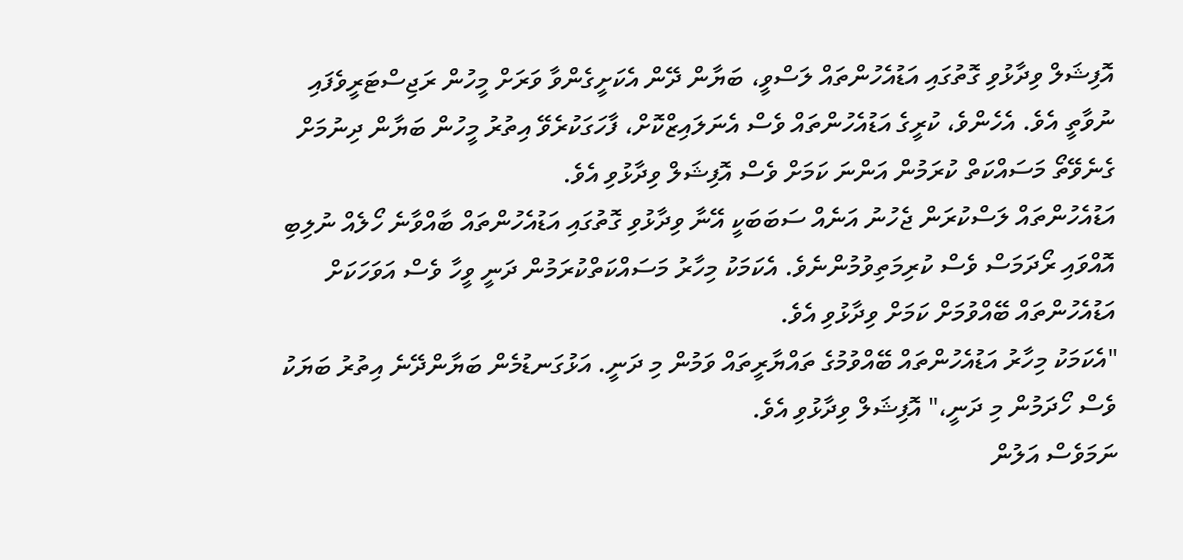އޮފިޝަލް ވިދާޅުވި ގޮތުގައި އަޑުއެހުންތައް ލަސްވީ، ބަޔާން ދޭން އެކަށީގެންވާ ވަރަށް މީހުން ރަޖިސްޓަރީވެފައި ނުވާތީ އެވެ. އެހެންވެ، ކުރީގެ އަޑުއެހުންތައް ވެސް އެނަލައިޒްކޮށް، ފާހަގަކުރެވޭ އިތުރު މީހުން ބަޔާން ދިނުމަށް ގެނެވޭތޯ މަސައްކަތް ކުރަމުން އަންނަ ކަމަށް ވެސް އޮފިޝަލް ވިދާޅުވި އެވެ.
އަޑުއެހުންތައް ލަސްކުރަން ޖެހުނު އަނެއް ސަބަބަކީ އޭނާ ވިދާޅުވި ގޮތުގައި އަޑުއެހުންތައް ބާއްވާނެ ހޯލެއް ނުލިބި އޮއްވައި ރޯދަމަސް ވެސް ކުރިމަތިވުމުންނެވެ. އެކަމަކު މިހާރު މަސައްކަތްކުރަމުން ދަނީ ވީހާ ވެސް އަވަހަކަށް އަޑުއެހުންތައް ބޭއްވުމަށް ކަމަށް ވިދާޅުވި އެވެ.
"އެކަމަކު މިހާރު އަޑުއެހުންތައް ބޭއްވުމުގެ ތައްޔާރީތައް ވަމުން މި ދަނީ. އަޅުގަނޑުމެން ބަޔާންދޭނެ އިތުރު ބަޔަކު ވެސް ހޯދަމުން މި ދަނީ،" އޮފިޝަލް ވިދާޅުވި އެވެ.
ނަމަވެސް އަލުން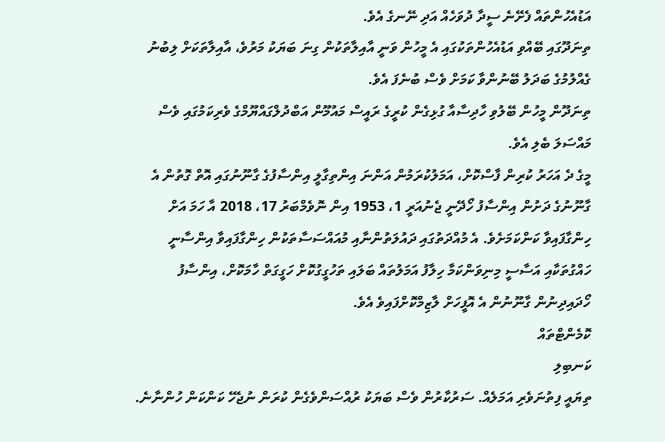އަޑުއެހުންތައް ފެށޭނެ ސީދާ ދުވަހެއް އަދި ނޭނގެ އެވެ.
ތިނަދޫގައި ބޭއްވި އަޑުއެހުންތަކުގައި އެ މީހުން ވަނީ އާއިލާތަކުން ގިނަ ބަޔަކު މަރުވެ، އާއިލާތަކަށް ލިބުނު ގެއްލުމުގެ ބަދަލު ބޭނުންވާ ކަމަށް ވެސް ބުނެފަ އެވެ.
ތިނަދޫން މީހުން ބޭލުވި ހާދިސާއާ ގުޅިގެން ކުރީގެ ރައީސް މައުމޫން އަބްދުލްގައްޔޫމްގެ ވެރިކަމުގައި ވެސް މައްސަލަ ބެލި އެވެ.
މީގެ ދެ އަހަރު ކުރިން ފާސްކޮށް، އަމަލުކުރަމުން އަންނަ އިންތިގާލީ އިންސާފުގެ ގާނޫނުގައި އޮތް ގޮތުން އެ ގާނޫނުގެ ދަށުން އިންސާފު ހޯދޭނީ ޖެނުއަރީ 1، 1953 އިން ނޮވެމްބަރު 17، 2018 އާ ހަމަ އަށް ހިންގާފައިވާ ކަންކަމަށެވެ. އެ މުއްދަތުގައި ދައުލަތުންނާއި މުއައްސަސާތަކުން ހިންގާފައިވާ އިންސާނީ ހައްގުތަކާއި އަސާސީ މިނިވަންކަމާ ހިލާފު އަމަލުތައް ބަލައި ތަހުގީގުކޮށް ހަގީގަތް ހާމަކޮށް، އިންސާފު ހޯދައިދިނުން ގާނޫނުން އެ އޮފީހަށް ލާޒިމްކޮށްފައިވެ އެވެ.
ކޮމެންޓްތައް
ކަނބިލި
ތިޔައީ ފިތުނަވެރި އަމަލެއް. ސަރުކާރުން ވެސް ބަޔަކު ރުއްސަންވެގެން ކުރަން ނުޖެހޭ ކަންކަން ހުންނާނެ.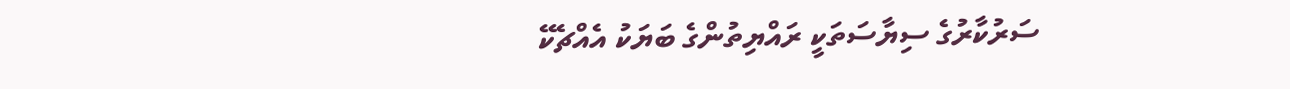ސަރުކާރުގެ ސިޔާސަތަކީ ރައްޔިތުންގެ ބަޔަކު އެއްޗެކޭ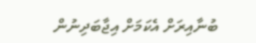ބުނާއިރަށް އެކަމަށް އިޖާބަދިނުން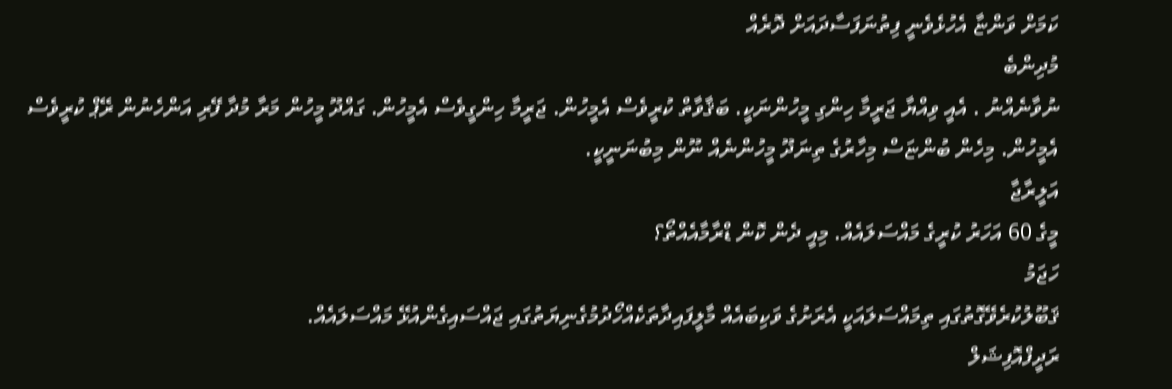ކަމަށް ވަންޏާ އެހުޅެވެނީ ފިތުނަފަސާދައަށް ދޮރެއް
މުދިންބެ
ނުވާނެއްނު . އެއީ ވިއްޔާ ޖަރީމާ ހިންގި މީހުންނަކީ. ބަޤާވާތް ކުރީވެސް އެމީހުން. ޖަރީމާ ހިންގީވެސް އެމީހުން. ގައްދޫ މީހުން މަރާ މުދާ ފޭރި އަންހެނުން ރޭޕް ކުރީވެސް އެމީހުން. މިހެން ބުންޏަސް މިހާރުގެ ތިނަދޫ މީހުންނެއް ނޫން މިބުނަނީކީ.
އަލީރާޖާ
މީގެ 60 އަހަރު ކުރީގެ މައްސަލައެއް. މިއީ ދެން ކޮން ޑްރާމާއެއްތޯ؟
ހަޖަމު
ޤަބޫލުކުރެވޭގޮތުގައި ތިމައްސަލައަކީ އެރަށުގެ ވަކިބައެއް މާލީފައިދާތަކެއްހޯދުމުގެނިޔަތުގައި ޖައްސައިގެންއުޅޭ މައްސަލައެއް.
ރަދީފްއޮފިޝަލް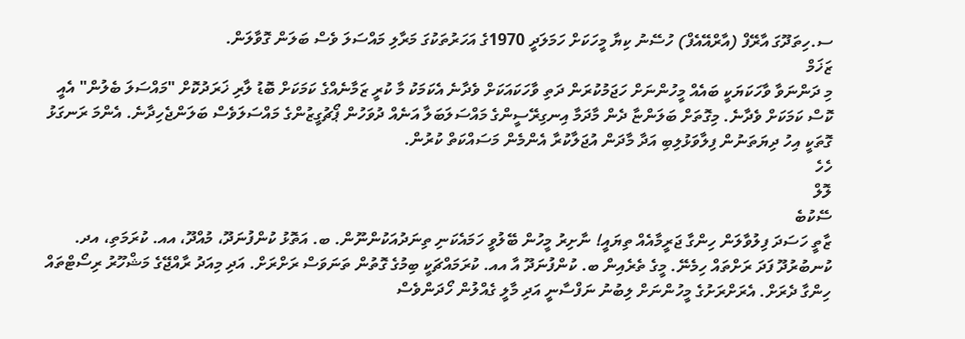ސ.ހިތަދޫގަ އާރޭފް (އާރްއޭއެފް) ހުސޭނު ކިޔާ މީހަކަށް ހަމަލަދީ 1970ގެ އަހަރުތަކުގަ މަރާލި މައްސަލަ ވެސް ބަލަން ގޮވާލަން.
ޒަޚަމް
މި ދަންނަވާ ވާހަކަޔަކީ ބައެއް މީހުންނަށް ހަޖަމުކުރަން ދަތި ވާހަކައަކަށް ވެދާނެ އެކަމަކު މާ ކުރީ ޒަމާނެއްގެ ކަމަކަށް ބޮޑު ލާރި ޚަރަދުކޮށް "މައްސަލަ ބެލުން" އެއީ ކޮސް ކަމަކަށް ވެދާނެ. މިގޮތަށް ބަލަންޏާ ދެން މާދަމާ އިނގިރޭސީންގެ މައްސަލަބަލާ އަނެއް ދުވަހުން ޕޯޗުގީޒުންގެ މައްސަލަވެސް ބަލަންޖެހިދާނެ. އެންމަ ރަނގަޅު ގޮތަކީ އިހު ދިޔަތަނުން ފިލާވަޅުލިބި އަދާ މާދަން އުޖަލާކުރާ އެންމެން މަސައްކަތް ކުރުން.
ހެހެ
ލޮލް
ސޭކުބެ
ޒާތީ ހަސަދަ ފިލުވާލަން ހިންގާ ޖަރީމާއެއް ތިޔައީ! ނާށިރު މީހުން ބޭލުވީ ހަމައެކަނި ތިނަދުއަކުންނޫން. ބ. އަތޮޅު ކުންފުނަދޫ، މުއްދޫ، އއ. ކުރަމަތި، އދ. ކުނބުރުދޫ ފަދަ ރަށްތައް ހިމެނޭ. މީގެ ތެރެއިން ބ. ކުންފުނަދޫ އާ އއ. ކުރަމައްޗަކީ ބިމުގެ ގޮތުން ތަނަވަސް ރަށްރަށް. އަދި މިއަދު ރާއްޖޭގެ މަޝްހޫރު ރިސޯޓްތައް ހިންގާ ދެރަށް. އެރަށްރަށުގެ މީހުންނަށް ލިބުނު ނަފްސާނީ އަދި މާލީ ގެއްލުން ހޯދަންވެސް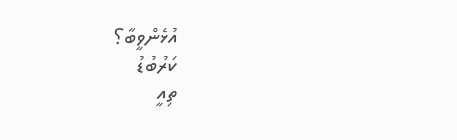އުޅެންވީބާ؟
ކަރުބުޑު
ތިއީ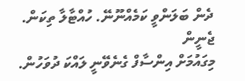ދެން ބަލަންވީ ކަމެއްނޫނޭ. ހުއްޓާލާ ތިކަން.
ޖެނީން
މިގައުމަށް އިންސާފް ގެނެވޭނީ ލައްކަ ދުވަހުން.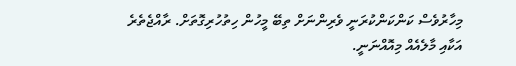މިހާރުވެސް ކަންކަންކުރަނީ ވެރިންނަށް ތިބޭ މީހުން ހިތުހުރިގޮތަށް. ރާއްޖެތެރެ އަކާއި މާލެއެއް މިއޮއްނަނީ.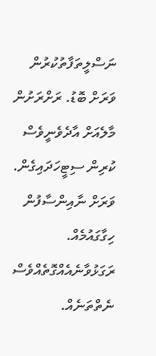ނަސްލީތަފާތުކުރުން ވަރަށް ބޮޑު. ރަށްރަށުން މާލެއަށް އާދެވެނީވެސް ކުރިން ސިޓީހަދައިގެން. ވަރަށް ނާއިންސާފުން ހިގާގައުމެއް. ރަގަޅުވާނެއެއްގޮތެއްވެސް ނެތްތަނެއް.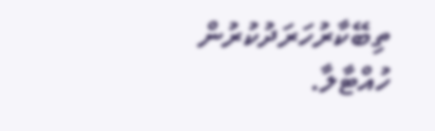ތިބޭކާރުހަރަދުކުރުން ހުއްޓާލާ.